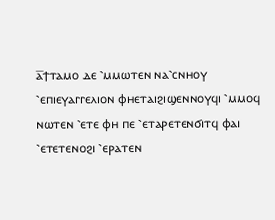ⲁ̅ϯⲧⲁⲙⲟ ⲇⲉ ⳿ⲙⲙⲱⲧⲉⲛ ⲛⲁ⳿ⲥⲛⲏⲟⲩ ⳿ⲉⲡⲓⲉⲩⲁⲅⲅⲉⲗⲓⲟⲛ ⲫⲏⲉⲧⲁⲓϩⲓϣⲉⲛⲛⲟⲩϥⲓ ⳿ⲙⲙⲟϥ ⲛⲱⲧⲉⲛ ⳿ⲉⲧⲉ ⲫⲏ ⲡⲉ ⳿ⲉⲧⲁⲣⲉⲧⲉⲛϭⲓⲧϥ ⲫⲁⲓ ⳿ⲉⲧⲉⲧⲉⲛⲟϩⲓ ⳿ⲉⲣⲁⲧⲉⲛ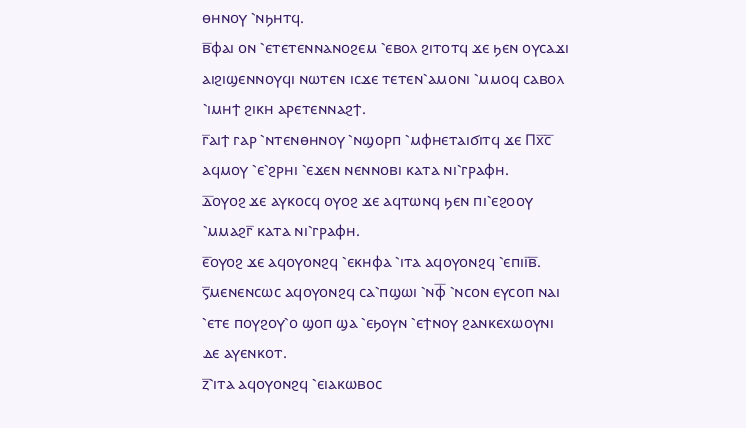ⲑⲏⲛⲟⲩ ⳿ⲛϧⲏⲧϥ.
ⲃ̅ⲫⲁⲓ ⲟⲛ ⳿ⲉⲧⲉⲧⲉⲛⲛⲁⲛⲟϩⲉⲙ ⳿ⲉⲃⲟⲗ ϩⲓⲧⲟⲧϥ ϫⲉ ϧⲉⲛ ⲟⲩⲥⲁϫⲓ ⲁⲓϩⲓϣⲉⲛⲛⲟⲩϥⲓ ⲛⲱⲧⲉⲛ ⲓⲥϫⲉ ⲧⲉⲧⲉⲛ⳿ⲁⲙⲟⲛⲓ ⳿ⲙⲙⲟϥ ⲥⲁⲃⲟⲗ ⳿ⲓⲙⲏϯ ϩⲓⲕⲏ ⲁⲣⲉⲧⲉⲛⲛⲁϩϯ.
ⲅ̅ⲁⲓϯ ⲅⲁⲣ ⳿ⲛⲧⲉⲛⲑⲏⲛⲟⲩ ⳿ⲛϣⲟⲣⲡ ⳿ⲙⲫⲏⲉⲧⲁⲓϭⲓⲧϥ ϫⲉ Ⲡⲭ̅ⲥ̅ ⲁϥⲙⲟⲩ ⳿ⲉ⳿ϩⲣⲏⲓ ⳿ⲉϫⲉⲛ ⲛⲉⲛⲛⲟⲃⲓ ⲕⲁⲧⲁ ⲛⲓ⳿ⲅⲣⲁⲫⲏ.
ⲇ̅ⲟⲩⲟϩ ϫⲉ ⲁⲩⲕⲟⲥϥ ⲟⲩⲟϩ ϫⲉ ⲁϥⲧⲱⲛϥ ϧⲉⲛ ⲡⲓ⳿ⲉϩⲟⲟⲩ ⳿ⲙⲙⲁϩⲅ̅ ⲕⲁⲧⲁ ⲛⲓ⳿ⲅⲣⲁⲫⲏ.
ⲉ̅ⲟⲩⲟϩ ϫⲉ ⲁϥⲟⲩⲟⲛϩϥ ⳿ⲉⲕⲏⲫⲁ ⳿ⲓⲧⲁ ⲁϥⲟⲩⲟⲛϩϥ ⳿ⲉⲡⲓⲓ̅ⲃ̅.
ⲋ̅ⲙⲉⲛⲉⲛⲥⲱⲥ ⲁϥⲟⲩⲟⲛϩϥ ⲥⲁ⳿ⲡϣⲱⲓ ⳿ⲛⲫ̅ ⳿ⲛⲥⲟⲛ ⲉⲩⲥⲟⲡ ⲛⲁⲓ ⳿ⲉⲧⲉ ⲡⲟⲩϩⲟⲩ⳿ⲟ ϣⲟⲡ ϣⲁ ⳿ⲉϧⲟⲩⲛ ⳿ⲉϯⲛⲟⲩ ϩⲁⲛⲕⲉⲭⲱⲟⲩⲛⲓ ⲇⲉ ⲁⲩⲉⲛⲕⲟⲧ.
ⲍ̅⳿ⲓⲧⲁ ⲁϥⲟⲩⲟⲛϩϥ ⳿ⲉⲓⲁⲕⲱⲃⲟⲥ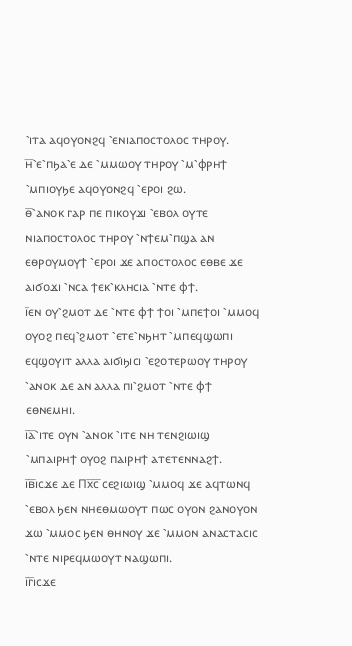⳿ⲓⲧⲁ ⲁϥⲟⲩⲟⲛϩϥ ⳿ⲉⲛⲓⲁⲡⲟⲥⲧⲟⲗⲟⲥ ⲧⲏⲣⲟⲩ.
ⲏ̅⳿ⲉ⳿ⲡϧⲁ⳿ⲉ ⲇⲉ ⳿ⲙⲙⲱⲟⲩ ⲧⲏⲣⲟⲩ ⳿ⲙ⳿ⲫⲣⲏϯ ⳿ⲙⲡⲓⲟⲩϧⲉ ⲁϥⲟⲩⲟⲛϩϥ ⳿ⲉⲣⲟⲓ ϩⲱ.
ⲑ̅⳿ⲁⲛⲟⲕ ⲅⲁⲣ ⲡⲉ ⲡⲓⲕⲟⲩϫⲓ ⳿ⲉⲃⲟⲗ ⲟⲩⲧⲉ ⲛⲓⲁⲡⲟⲥⲧⲟⲗⲟⲥ ⲧⲏⲣⲟⲩ ⳿ⲛϯⲉⲙ⳿ⲡϣⲁ ⲁⲛ ⲉⲑⲣⲟⲩⲙⲟⲩϯ ⳿ⲉⲣⲟⲓ ϫⲉ ⲁⲡⲟⲥⲧⲟⲗⲟⲥ ⲉⲑⲃⲉ ϫⲉ ⲁⲓϭⲟϫⲓ ⳿ⲛⲥⲁ ϯⲉⲕ⳿ⲕⲗⲏⲥⲓⲁ ⳿ⲛⲧⲉ ⲫϯ.
ⲓ̅ⲉⲛ ⲟⲩ⳿ϩⲙⲟⲧ ⲇⲉ ⳿ⲛⲧⲉ ⲫϯ ϯⲟⲓ ⳿ⲙⲡⲉϯⲟⲓ ⳿ⲙⲙⲟϥ ⲟⲩⲟϩ ⲡⲉϥ⳿ϩⲙⲟⲧ ⳿ⲉⲧⲉ⳿ⲛϧⲏⲧ ⳿ⲙⲡⲉϥϣⲱⲡⲓ ⲉϥϣⲟⲩⲓⲧ ⲁⲗⲗⲁ ⲁⲓϭⲓϧⲓⲥⲓ ⳿ⲉϩⲟⲧⲉⲣⲱⲟⲩ ⲧⲏⲣⲟⲩ ⳿ⲁⲛⲟⲕ ⲇⲉ ⲁⲛ ⲁⲗⲗⲁ ⲡⲓ⳿ϩⲙⲟⲧ ⳿ⲛⲧⲉ ⲫϯ ⲉⲑⲛⲉⲙⲏⲓ.
ⲓ̅ⲁ̅⳿ⲓⲧⲉ ⲟⲩⲛ ⳿ⲁⲛⲟⲕ ⳿ⲓⲧⲉ ⲛⲏ ⲧⲉⲛϩⲓⲱⲓϣ ⳿ⲙⲡⲁⲓⲣⲏϯ ⲟⲩⲟϩ ⲡⲁⲓⲣⲏϯ ⲁⲧⲉⲧⲉⲛⲛⲁϩϯ.
ⲓ̅ⲃ̅ⲓⲥϫⲉ ⲇⲉ Ⲡⲭ̅ⲥ̅ ⲥⲉϩⲓⲱⲓϣ ⳿ⲙⲙⲟϥ ϫⲉ ⲁϥⲧⲱⲛϥ ⳿ⲉⲃⲟⲗ ϧⲉⲛ ⲛⲏⲉⲑⲙⲱⲟⲩⲧ ⲡⲱⲥ ⲟⲩⲟⲛ ϩⲁⲛⲟⲩⲟⲛ ϫⲱ ⳿ⲙⲙⲟⲥ ϧⲉⲛ ⲑⲏⲛⲟⲩ ϫⲉ ⳿ⲙⲙⲟⲛ ⲁⲛⲁⲥⲧⲁⲥⲓⲥ ⳿ⲛⲧⲉ ⲛⲓⲣⲉϥⲙⲱⲟⲩⲧ ⲛⲁϣⲱⲡⲓ.
ⲓ̅ⲅ̅ⲓⲥϫⲉ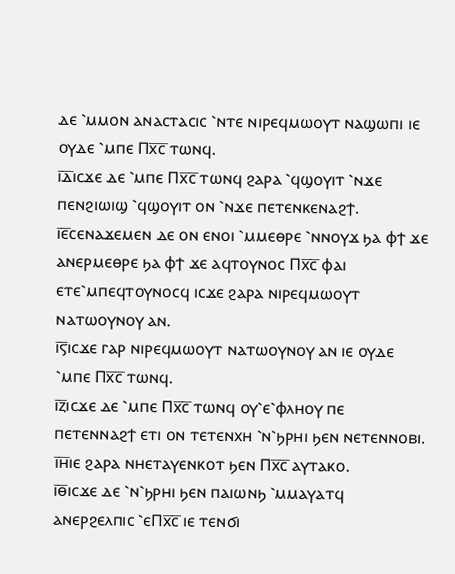ⲇⲉ ⳿ⲙⲙⲟⲛ ⲁⲛⲁⲥⲧⲁⲥⲓⲥ ⳿ⲛⲧⲉ ⲛⲓⲣⲉϥⲙⲱⲟⲩⲧ ⲛⲁϣⲱⲡⲓ ⲓⲉ ⲟⲩⲇⲉ ⳿ⲙⲡⲉ Ⲡⲭ̅ⲥ̅ ⲧⲱⲛϥ.
ⲓ̅ⲇ̅ⲓⲥϫⲉ ⲇⲉ ⳿ⲙⲡⲉ Ⲡⲭ̅ⲥ̅ ⲧⲱⲛϥ ϩⲁⲣⲁ ⳿ϥϣⲟⲩⲓⲧ ⳿ⲛϫⲉ ⲡⲉⲛϩⲓⲱⲓϣ ⳿ϥϣⲟⲩⲓⲧ ⲟⲛ ⳿ⲛϫⲉ ⲡⲉⲧⲉⲛⲕⲉⲛⲁϩϯ.
ⲓ̅ⲉ̅ⲥⲉⲛⲁϫⲉⲙⲉⲛ ⲇⲉ ⲟⲛ ⲉⲛⲟⲓ ⳿ⲙⲙⲉⲑⲣⲉ ⳿ⲛⲛⲟⲩϫ ϧⲁ ⲫϯ ϫⲉ ⲁⲛⲉⲣⲙⲉⲑⲣⲉ ϧⲁ ⲫϯ ϫⲉ ⲁϥⲧⲟⲩⲛⲟⲥ Ⲡⲭ̅ⲥ̅ ⲫⲁⲓ ⲉⲧⲉ⳿ⲙⲡⲉϥⲧⲟⲩⲛⲟⲥϥ ⲓⲥϫⲉ ϩⲁⲣⲁ ⲛⲓⲣⲉϥⲙⲱⲟⲩⲧ ⲛⲁⲧⲱⲟⲩⲛⲟⲩ ⲁⲛ.
ⲓ̅ⲋ̅ⲓⲥϫⲉ ⲅⲁⲣ ⲛⲓⲣⲉϥⲙⲱⲟⲩⲧ ⲛⲁⲧⲱⲟⲩⲛⲟⲩ ⲁⲛ ⲓⲉ ⲟⲩⲇⲉ ⳿ⲙⲡⲉ Ⲡⲭ̅ⲥ̅ ⲧⲱⲛϥ.
ⲓ̅ⲍ̅ⲓⲥϫⲉ ⲇⲉ ⳿ⲙⲡⲉ Ⲡⲭ̅ⲥ̅ ⲧⲱⲛϥ ⲟⲩ⳿ⲉ⳿ⲫⲗⲏⲟⲩ ⲡⲉ ⲡⲉⲧⲉⲛⲛⲁϩϯ ⲉⲧⲓ ⲟⲛ ⲧⲉⲧⲉⲛⲭⲏ ⳿ⲛ⳿ϧⲣⲏⲓ ϧⲉⲛ ⲛⲉⲧⲉⲛⲛⲟⲃⲓ.
ⲓ̅ⲏ̅ⲓⲉ ϩⲁⲣⲁ ⲛⲏⲉⲧⲁⲩⲉⲛⲕⲟⲧ ϧⲉⲛ Ⲡⲭ̅ⲥ̅ ⲁⲩⲧⲁⲕⲟ.
ⲓ̅ⲑ̅ⲓⲥϫⲉ ⲇⲉ ⳿ⲛ⳿ϧⲣⲏⲓ ϧⲉⲛ ⲡⲁⲓⲱⲛϧ ⳿ⲙⲙⲁⲩⲁⲧϥ ⲁⲛⲉⲣϩⲉⲗⲡⲓⲥ ⳿ⲉⲠⲭ̅ⲥ̅ ⲓⲉ ⲧⲉⲛϭⲓ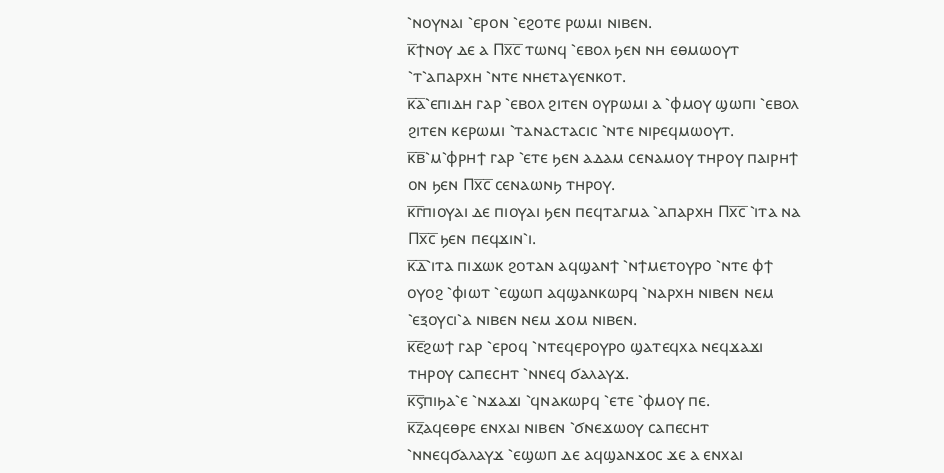⳿ⲛⲟⲩⲛⲁⲓ ⳿ⲉⲣⲟⲛ ⳿ⲉϩⲟⲧⲉ ⲣⲱⲙⲓ ⲛⲓⲃⲉⲛ.
ⲕ̅ϯⲛⲟⲩ ⲇⲉ ⲁ Ⲡⲭ̅ⲥ̅ ⲧⲱⲛϥ ⳿ⲉⲃⲟⲗ ϧⲉⲛ ⲛⲏ ⲉⲑⲙⲱⲟⲩⲧ ⳿ⲧ⳿ⲁⲡⲁⲣⲭⲏ ⳿ⲛⲧⲉ ⲛⲏⲉⲧⲁⲩⲉⲛⲕⲟⲧ.
ⲕ̅ⲁ̅⳿ⲉⲡⲓⲇⲏ ⲅⲁⲣ ⳿ⲉⲃⲟⲗ ϩⲓⲧⲉⲛ ⲟⲩⲣⲱⲙⲓ ⲁ ⳿ⲫⲙⲟⲩ ϣⲱⲡⲓ ⳿ⲉⲃⲟⲗ ϩⲓⲧⲉⲛ ⲕⲉⲣⲱⲙⲓ ⳿ⲧⲁⲛⲁⲥⲧⲁⲥⲓⲥ ⳿ⲛⲧⲉ ⲛⲓⲣⲉϥⲙⲱⲟⲩⲧ.
ⲕ̅ⲃ̅⳿ⲙ⳿ⲫⲣⲏϯ ⲅⲁⲣ ⳿ⲉⲧⲉ ϧⲉⲛ ⲁⲇⲁⲙ ⲥⲉⲛⲁⲙⲟⲩ ⲧⲏⲣⲟⲩ ⲡⲁⲓⲣⲏϯ ⲟⲛ ϧⲉⲛ Ⲡⲭ̅ⲥ̅ ⲥⲉⲛⲁⲱⲛϧ ⲧⲏⲣⲟⲩ.
ⲕ̅ⲅ̅ⲡⲓⲟⲩⲁⲓ ⲇⲉ ⲡⲓⲟⲩⲁⲓ ϧⲉⲛ ⲡⲉϥⲧⲁⲅⲙⲁ ⳿ⲁⲡⲁⲣⲭⲏ Ⲡⲭ̅ⲥ̅ ⳿ⲓⲧⲁ ⲛⲁ Ⲡⲭ̅ⲥ̅ ϧⲉⲛ ⲡⲉϥϫⲓⲛ⳿ⲓ.
ⲕ̅ⲇ̅⳿ⲓⲧⲁ ⲡⲓϫⲱⲕ ϩⲟⲧⲁⲛ ⲁϥϣⲁⲛϯ ⳿ⲛϯⲙⲉⲧⲟⲩⲣⲟ ⳿ⲛⲧⲉ ⲫϯ ⲟⲩⲟϩ ⳿ⲫⲓⲱⲧ ⳿ⲉϣⲱⲡ ⲁϥϣⲁⲛⲕⲱⲣϥ ⳿ⲛⲁⲣⲭⲏ ⲛⲓⲃⲉⲛ ⲛⲉⲙ ⳿ⲉⲝⲟⲩⲥⲓ⳿ⲁ ⲛⲓⲃⲉⲛ ⲛⲉⲙ ϫⲟⲙ ⲛⲓⲃⲉⲛ.
ⲕ̅ⲉ̅ϩⲱϯ ⲅⲁⲣ ⳿ⲉⲣⲟϥ ⳿ⲛⲧⲉϥⲉⲣⲟⲩⲣⲟ ϣⲁⲧⲉϥⲭⲁ ⲛⲉϥϫⲁϫⲓ ⲧⲏⲣⲟⲩ ⲥⲁⲡⲉⲥⲏⲧ ⳿ⲛⲛⲉϥ ϭⲁⲗⲁⲩϫ.
ⲕ̅ⲋ̅ⲡⲓϧⲁ⳿ⲉ ⳿ⲛϫⲁϫⲓ ⳿ϥⲛⲁⲕⲱⲣϥ ⳿ⲉⲧⲉ ⳿ⲫⲙⲟⲩ ⲡⲉ.
ⲕ̅ⲍ̅ⲁϥⲉⲑⲣⲉ ⲉⲛⲭⲁⲓ ⲛⲓⲃⲉⲛ ⳿ϭⲛⲉϫⲱⲟⲩ ⲥⲁⲡⲉⲥⲏⲧ ⳿ⲛⲛⲉϥϭⲁⲗⲁⲩϫ ⳿ⲉϣⲱⲡ ⲇⲉ ⲁϥϣⲁⲛϫⲟⲥ ϫⲉ ⲁ ⲉⲛⲭⲁⲓ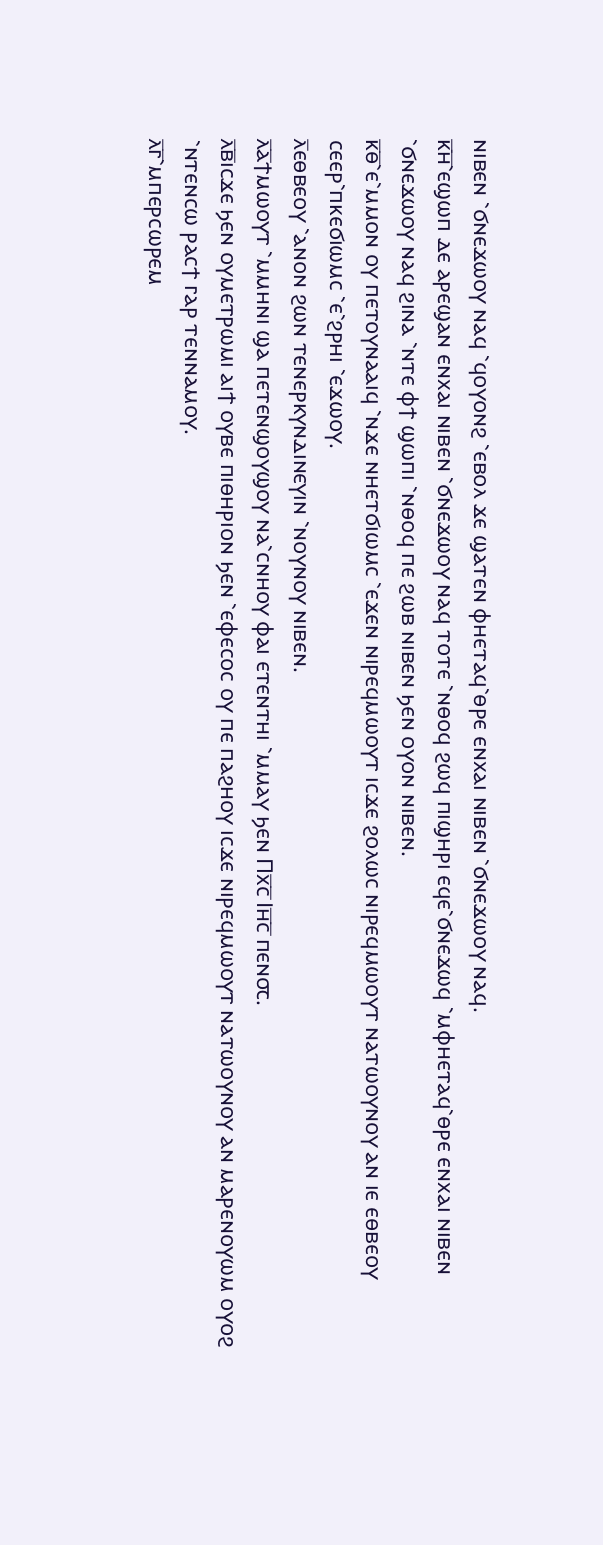ⲛⲓⲃⲉⲛ ⳿ϭⲛⲉϫⲱⲟⲩ ⲛⲁϥ ⳿ϥⲟⲩⲟⲛϩ ⳿ⲉⲃⲟⲗ ϫⲉ ϣⲁⲧⲉⲛ ⲫⲏⲉⲧⲁϥ⳿ⲑⲣⲉ ⲉⲛⲭⲁⲓ ⲛⲓⲃⲉⲛ ⳿ϭⲛⲉϫⲱⲟⲩ ⲛⲁϥ.
ⲕ̅ⲏ̅⳿ⲉϣⲱⲡ ⲇⲉ ⲁⲣⲉϣⲁⲛ ⲉⲛⲭⲁⲓ ⲛⲓⲃⲉⲛ ⳿ϭⲛⲉϫⲱⲟⲩ ⲛⲁϥ ⲧⲟⲧⲉ ⳿ⲛⲑⲟϥ ϩⲱϥ ⲡⲓϣⲏⲣⲓ ⲉϥⲉ⳿ϭⲛⲉϫⲱϥ ⳿ⲙⲫⲏⲉⲧⲁϥ⳿ⲑⲣⲉ ⲉⲛⲭⲁⲓ ⲛⲓⲃⲉⲛ ⳿ϭⲛⲉϫⲱⲟⲩ ⲛⲁϥ ϩⲓⲛⲁ ⳿ⲛⲧⲉ ⲫϯ ϣⲱⲡⲓ ⳿ⲛⲑⲟϥ ⲡⲉ ϩⲱⲃ ⲛⲓⲃⲉⲛ ϧⲉⲛ ⲟⲩⲟⲛ ⲛⲓⲃⲉⲛ.
ⲕ̅ⲑ̅⳿ⲉ⳿ⲙⲙⲟⲛ ⲟⲩ ⲡⲉⲧⲟⲩⲛⲁⲁⲓϥ ⳿ⲛϫⲉ ⲛⲏⲉⲧϭⲓⲱⲙⲥ ⳿ⲉϫⲉⲛ ⲛⲓⲣⲉϥⲙⲱⲟⲩⲧ ⲓⲥϫⲉ ϩⲟⲗⲱⲥ ⲛⲓⲣⲉϥⲙⲱⲟⲩⲧ ⲛⲁⲧⲱⲟⲩⲛⲟⲩ ⲁⲛ ⲓⲉ ⲉⲑⲃⲉⲟⲩ ⲥⲉⲉⲣ⳿ⲡⲕⲉϭⲓⲱⲙⲥ ⳿ⲉ⳿ϩⲣⲏⲓ ⳿ⲉϫⲱⲟⲩ.
ⲗ̅ⲉⲑⲃⲉⲟⲩ ⳿ⲁⲛⲟⲛ ϩⲱⲛ ⲧⲉⲛⲉⲣⲕⲩⲛⲇⲓⲛⲉⲩⲓⲛ ⳿ⲛⲟⲩⲛⲟⲩ ⲛⲓⲃⲉⲛ.
ⲗ̅ⲁ̅ϯⲙⲱⲟⲩⲧ ⳿ⲙⲙⲏⲛⲓ ϣⲁ ⲡⲉⲧⲉⲛϣⲟⲩϣⲟⲩ ⲛⲁ⳿ⲥⲛⲏⲟⲩ ⲫⲁⲓ ⲉⲧⲉⲛⲧⲏⲓ ⳿ⲙⲙⲁⲩ ϧⲉⲛ Ⲡⲭ̅ⲥ̅ Ⲓⲏ̅ⲥ̅ ⲡⲉⲛ⳪.
ⲗ̅ⲃ̅ⲓⲥϫⲉ ϧⲉⲛ ⲟⲩⲙⲉⲧⲣⲱⲙⲓ ⲁⲓϯ ⲟⲩⲃⲉ ⲡⲓⲑⲏⲣⲓⲟⲛ ϧⲉⲛ ⳿ⲉⲫⲉⲥⲟⲥ ⲟⲩ ⲡⲉ ⲡⲁϩⲏⲟⲩ ⲓⲥϫⲉ ⲛⲓⲣⲉϥⲙⲱⲟⲩⲧ ⲛⲁⲧⲱⲟⲩⲛⲟⲩ ⲁⲛ ⲙⲁⲣⲉⲛⲟⲩⲱⲙ ⲟⲩⲟϩ ⳿ⲛⲧⲉⲛⲥⲱ ⲣⲁⲥϯ ⲅⲁⲣ ⲧⲉⲛⲛⲁⲙⲟⲩ.
ⲗ̅ⲅ̅⳿ⲙⲡⲉⲣⲥⲱⲣⲉⲙ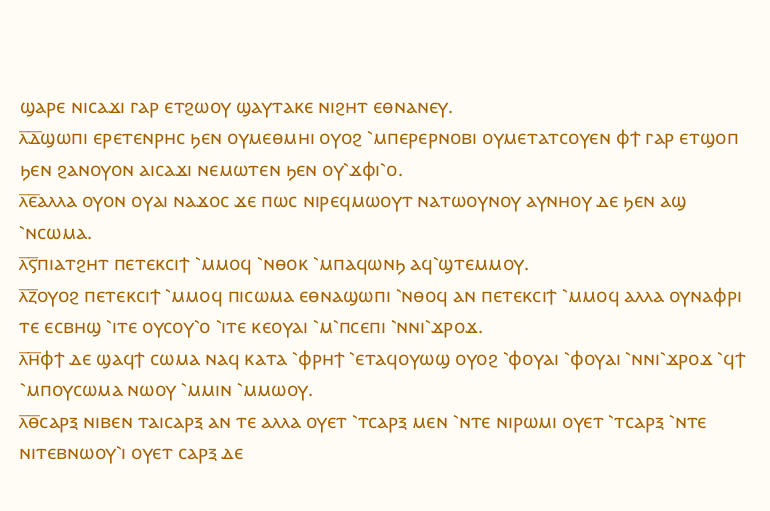ϣⲁⲣⲉ ⲛⲓⲥⲁϫⲓ ⲅⲁⲣ ⲉⲧϩⲱⲟⲩ ϣⲁⲩⲧⲁⲕⲉ ⲛⲓϩⲏⲧ ⲉⲑⲛⲁⲛⲉⲩ.
ⲗ̅ⲇ̅ϣⲱⲡⲓ ⲉⲣⲉⲧⲉⲛⲣⲏⲥ ϧⲉⲛ ⲟⲩⲙⲉⲑⲙⲏⲓ ⲟⲩⲟϩ ⳿ⲙⲡⲉⲣⲉⲣⲛⲟⲃⲓ ⲟⲩⲙⲉⲧⲁⲧⲥⲟⲩⲉⲛ ⲫϯ ⲅⲁⲣ ⲉⲧϣⲟⲡ ϧⲉⲛ ϩⲁⲛⲟⲩⲟⲛ ⲁⲓⲥⲁϫⲓ ⲛⲉⲙⲱⲧⲉⲛ ϧⲉⲛ ⲟⲩ⳿ϫⲫⲓ⳿ⲟ.
ⲗ̅ⲉ̅ⲁⲗⲗⲁ ⲟⲩⲟⲛ ⲟⲩⲁⲓ ⲛⲁϫⲟⲥ ϫⲉ ⲡⲱⲥ ⲛⲓⲣⲉϥⲙⲱⲟⲩⲧ ⲛⲁⲧⲱⲟⲩⲛⲟⲩ ⲁⲩⲛⲏⲟⲩ ⲇⲉ ϧⲉⲛ ⲁϣ ⳿ⲛⲥⲱⲙⲁ.
ⲗ̅ⲋ̅ⲡⲓⲁⲧϩⲏⲧ ⲡⲉⲧⲉⲕⲥⲓϯ ⳿ⲙⲙⲟϥ ⳿ⲛⲑⲟⲕ ⳿ⲙⲡⲁϥⲱⲛϧ ⲁϥ⳿ϣⲧⲉⲙⲙⲟⲩ.
ⲗ̅ⲍ̅ⲟⲩⲟϩ ⲡⲉⲧⲉⲕⲥⲓϯ ⳿ⲙⲙⲟϥ ⲡⲓⲥⲱⲙⲁ ⲉⲑⲛⲁϣⲱⲡⲓ ⳿ⲛⲑⲟϥ ⲁⲛ ⲡⲉⲧⲉⲕⲥⲓϯ ⳿ⲙⲙⲟϥ ⲁⲗⲗⲁ ⲟⲩⲛⲁⲫⲣⲓ ⲧⲉ ⲉⲥⲃⲏϣ ⳿ⲓⲧⲉ ⲟⲩⲥⲟⲩ⳿ⲟ ⳿ⲓⲧⲉ ⲕⲉⲟⲩⲁⲓ ⳿ⲙ⳿ⲡⲥⲉⲡⲓ ⳿ⲛⲛⲓ⳿ϫⲣⲟϫ.
ⲗ̅ⲏ̅ⲫϯ ⲇⲉ ϣⲁϥϯ ⲥⲱⲙⲁ ⲛⲁϥ ⲕⲁⲧⲁ ⳿ⲫⲣⲏϯ ⳿ⲉⲧⲁϥⲟⲩⲱϣ ⲟⲩⲟϩ ⳿ⲫⲟⲩⲁⲓ ⳿ⲫⲟⲩⲁⲓ ⳿ⲛⲛⲓ⳿ϫⲣⲟϫ ⳿ϥϯ ⳿ⲙⲡⲟⲩⲥⲱⲙⲁ ⲛⲱⲟⲩ ⳿ⲙⲙⲓⲛ ⳿ⲙⲙⲱⲟⲩ.
ⲗ̅ⲑ̅ⲥⲁⲣⲝ ⲛⲓⲃⲉⲛ ⲧⲁⲓⲥⲁⲣⲝ ⲁⲛ ⲧⲉ ⲁⲗⲗⲁ ⲟⲩⲉⲧ ⳿ⲧⲥⲁⲣⲝ ⲙⲉⲛ ⳿ⲛⲧⲉ ⲛⲓⲣⲱⲙⲓ ⲟⲩⲉⲧ ⳿ⲧⲥⲁⲣⲝ ⳿ⲛⲧⲉ ⲛⲓⲧⲉⲃⲛⲱⲟⲩ⳿ⲓ ⲟⲩⲉⲧ ⲥⲁⲣⲝ ⲇⲉ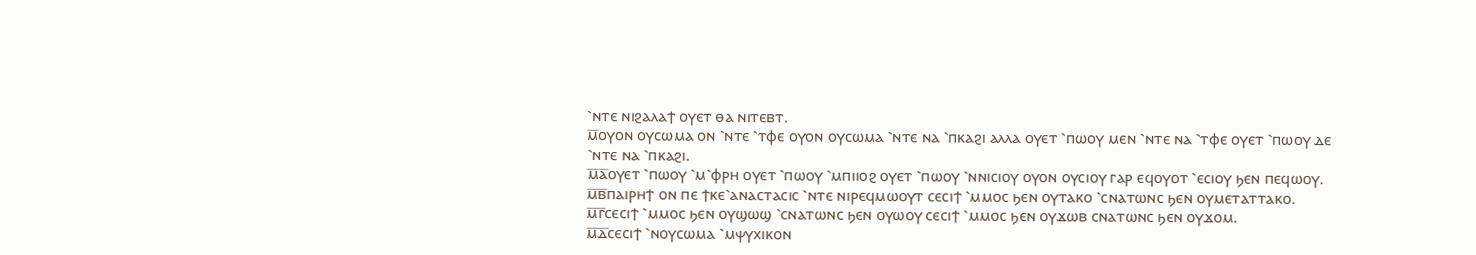⳿ⲛⲧⲉ ⲛⲓϩⲁⲗⲁϯ ⲟⲩⲉⲧ ⲑⲁ ⲛⲓⲧⲉⲃⲧ.
ⲙ̅ⲟⲩⲟⲛ ⲟⲩⲥⲱⲙⲁ ⲟⲛ ⳿ⲛⲧⲉ ⳿ⲧⲫⲉ ⲟⲩⲟⲛ ⲟⲩⲥⲱⲙⲁ ⳿ⲛⲧⲉ ⲛⲁ ⳿ⲡⲕⲁϩⲓ ⲁⲗⲗⲁ ⲟⲩⲉⲧ ⳿ⲡⲱⲟⲩ ⲙⲉⲛ ⳿ⲛⲧⲉ ⲛⲁ ⳿ⲧⲫⲉ ⲟⲩⲉⲧ ⳿ⲡⲱⲟⲩ ⲇⲉ ⳿ⲛⲧⲉ ⲛⲁ ⳿ⲡⲕⲁϩⲓ.
ⲙ̅ⲁ̅ⲟⲩⲉⲧ ⳿ⲡⲱⲟⲩ ⳿ⲙ⳿ⲫⲣⲏ ⲟⲩⲉⲧ ⳿ⲡⲱⲟⲩ ⳿ⲙⲡⲓⲓⲟϩ ⲟⲩⲉⲧ ⳿ⲡⲱⲟⲩ ⳿ⲛⲛⲓⲥⲓⲟⲩ ⲟⲩⲟⲛ ⲟⲩⲥⲓⲟⲩ ⲅⲁⲣ ⲉϥⲟⲩⲟⲧ ⳿ⲉⲥⲓⲟⲩ ϧⲉⲛ ⲡⲉϥⲱⲟⲩ.
ⲙ̅ⲃ̅ⲡⲁⲓⲣⲏϯ ⲟⲛ ⲡⲉ ϯⲕⲉ⳿ⲁⲛⲁⲥⲧⲁⲥⲓⲥ ⳿ⲛⲧⲉ ⲛⲓⲣⲉϥⲙⲱⲟⲩⲧ ⲥⲉⲥⲓϯ ⳿ⲙⲙⲟⲥ ϧⲉⲛ ⲟⲩⲧⲁⲕⲟ ⳿ⲥⲛⲁⲧⲱⲛⲥ ϧⲉⲛ ⲟⲩⲙⲉⲧⲁⲧⲧⲁⲕⲟ.
ⲙ̅ⲅ̅ⲥⲉⲥⲓϯ ⳿ⲙⲙⲟⲥ ϧⲉⲛ ⲟⲩϣⲱϣ ⳿ⲥⲛⲁⲧⲱⲛⲥ ϧⲉⲛ ⲟⲩⲱⲟⲩ ⲥⲉⲥⲓϯ ⳿ⲙⲙⲟⲥ ϧⲉⲛ ⲟⲩϫⲱⲃ ⲥⲛⲁⲧⲱⲛⲥ ϧⲉⲛ ⲟⲩϫⲟⲙ.
ⲙ̅ⲇ̅ⲥⲉⲥⲓϯ ⳿ⲛⲟⲩⲥⲱⲙⲁ ⳿ⲙⲯⲩⲭⲓⲕⲟⲛ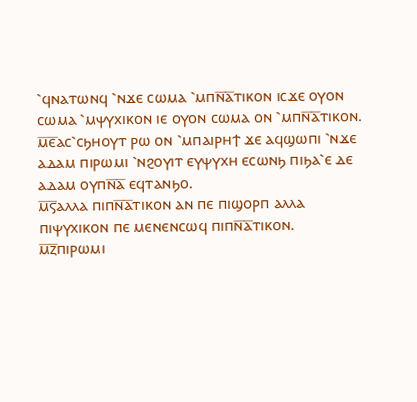⳿ϥⲛⲁⲧⲱⲛϥ ⳿ⲛϫⲉ ⲥⲱⲙⲁ ⳿ⲙⲡⲛ̅ⲁ̅ⲧⲓⲕⲟⲛ ⲓⲥϫⲉ ⲟⲩⲟⲛ ⲥⲱⲙⲁ ⳿ⲙⲯⲩⲭⲓⲕⲟⲛ ⲓⲉ ⲟⲩⲟⲛ ⲥⲱⲙⲁ ⲟⲛ ⳿ⲙⲡⲛ̅ⲁ̅ⲧⲓⲕⲟⲛ.
ⲙ̅ⲉ̅ⲁⲥ⳿ⲥϧⲏⲟⲩⲧ ⲣⲱ ⲟⲛ ⳿ⲙⲡⲁⲓⲣⲏϯ ϫⲉ ⲁϥϣⲱⲡⲓ ⳿ⲛϫⲉ ⲁⲇⲁⲙ ⲡⲓⲣⲱⲙⲓ ⳿ⲛϩⲟⲩⲓⲧ ⲉⲩⲯⲩⲭⲏ ⲉⲥⲱⲛϧ ⲡⲓϧⲁ⳿ⲉ ⲇⲉ ⲁⲇⲁⲙ ⲟⲩⲡⲛ̅ⲁ̅ ⲉϥⲧⲁⲛϧⲟ.
ⲙ̅ⲋ̅ⲁⲗⲗⲁ ⲡⲓⲡⲛ̅ⲁ̅ⲧⲓⲕⲟⲛ ⲁⲛ ⲡⲉ ⲡⲓϣⲟⲣⲡ ⲁⲗⲗⲁ ⲡⲓⲯⲩⲭⲓⲕⲟⲛ ⲡⲉ ⲙⲉⲛⲉⲛⲥⲱϥ ⲡⲓⲡⲛ̅ⲁ̅ⲧⲓⲕⲟⲛ.
ⲙ̅ⲍ̅ⲡⲓⲣⲱⲙⲓ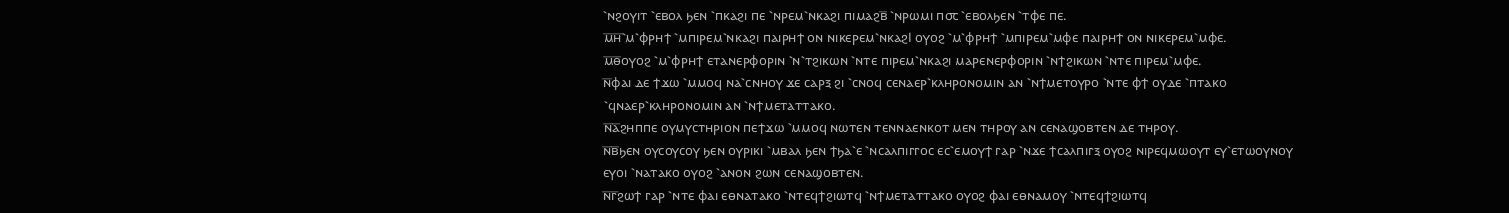⳿ⲛϩⲟⲩⲓⲧ ⳿ⲉⲃⲟⲗ ϧⲉⲛ ⳿ⲡⲕⲁϩⲓ ⲡⲉ ⳿ⲛⲣⲉⲙ⳿ⲛⲕⲁϩⲓ ⲡⲓⲙⲁϩⲃ̅ ⳿ⲛⲣⲱⲙⲓ ⲡ⳪ ⳿ⲉⲃⲟⲗϧⲉⲛ ⳿ⲧⲫⲉ ⲡⲉ.
ⲙ̅ⲏ̅⳿ⲙ⳿ⲫⲣⲏϯ ⳿ⲙⲡⲓⲣⲉⲙ⳿ⲛⲕⲁϩⲓ ⲡⲁⲓⲣⲏϯ ⲟⲛ ⲛⲓⲕⲉⲣⲉⲙ⳿ⲛⲕⲁϩⲒ ⲟⲩⲟϩ ⳿ⲙ⳿ⲫⲣⲏϯ ⳿ⲙⲡⲓⲣⲉⲙ⳿ⲙⲫⲉ ⲡⲁⲓⲣⲏϯ ⲟⲛ ⲛⲓⲕⲉⲣⲉⲙ⳿ⲙⲫⲉ.
ⲙ̅ⲑ̅ⲟⲩⲟϩ ⳿ⲙ⳿ⲫⲣⲏϯ ⲉⲧⲁⲛⲉⲣⲫⲟⲣⲓⲛ ⳿ⲛ⳿ⲧϩⲓⲕⲱⲛ ⳿ⲛⲧⲉ ⲡⲓⲣⲉⲙ⳿ⲛⲕⲁϩⲓ ⲙⲁⲣⲉⲛⲉⲣⲫⲟⲣⲓⲛ ⳿ⲛϯϩⲓⲕⲱⲛ ⳿ⲛⲧⲉ ⲡⲓⲣⲉⲙ⳿ⲙⲫⲉ.
ⲛ̅ⲫⲁⲓ ⲇⲉ ϯϫⲱ ⳿ⲙⲙⲟϥ ⲛⲁ⳿ⲥⲛⲏⲟⲩ ϫⲉ ⲥⲁⲣⲝ ϩⲓ ⳿ⲥⲛⲟϥ ⲥⲉⲛⲁⲉⲣ⳿ⲕⲗⲏⲣⲟⲛⲟⲙⲓⲛ ⲁⲛ ⳿ⲛϯⲙⲉⲧⲟⲩⲣⲟ ⳿ⲛⲧⲉ ⲫϯ ⲟⲩⲇⲉ ⳿ⲡⲧⲁⲕⲟ ⳿ϥⲛⲁⲉⲣ⳿ⲕⲗⲏⲣⲟⲛⲟⲙⲓⲛ ⲁⲛ ⳿ⲛϯⲙⲉⲧⲁⲧⲧⲁⲕⲟ.
ⲛ̅ⲁ̅ϩⲏⲡⲡⲉ ⲟⲩⲙⲩⲥⲧⲏⲣⲓⲟⲛ ⲡⲉϯϫⲱ ⳿ⲙⲙⲟϥ ⲛⲱⲧⲉⲛ ⲧⲉⲛⲛⲁⲉⲛⲕⲟⲧ ⲙⲉⲛ ⲧⲏⲣⲟⲩ ⲁⲛ ⲥⲉⲛⲁϣⲟⲃⲧⲉⲛ ⲇⲉ ⲧⲏⲣⲟⲩ.
ⲛ̅ⲃ̅ϧⲉⲛ ⲟⲩⲥⲟⲩⲥⲟⲩ ϧⲉⲛ ⲟⲩⲣⲓⲕⲓ ⳿ⲙⲃⲁⲗ ϧⲉⲛ ϯϧⲁ⳿ⲉ ⳿ⲛⲥⲁⲗⲡⲓⲅⲅⲟⲥ ⲉⲥ⳿ⲉⲙⲟⲩϯ ⲅⲁⲣ ⳿ⲛϫⲉ ϯⲥⲁⲗⲡⲓⲅⲝ ⲟⲩⲟϩ ⲛⲓⲣⲉϥⲙⲱⲟⲩⲧ ⲉⲩ⳿ⲉⲧⲱⲟⲩⲛⲟⲩ ⲉⲩⲟⲓ ⳿ⲛⲁⲧⲁⲕⲟ ⲟⲩⲟϩ ⳿ⲁⲛⲟⲛ ϩⲱⲛ ⲥⲉⲛⲁϣⲟⲃⲧⲉⲛ.
ⲛ̅ⲅ̅ϩⲱϯ ⲅⲁⲣ ⳿ⲛⲧⲉ ⲫⲁⲓ ⲉⲑⲛⲁⲧⲁⲕⲟ ⳿ⲛⲧⲉϥϯϩⲓⲱⲧϥ ⳿ⲛϯⲙⲉⲧⲁⲧⲧⲁⲕⲟ ⲟⲩⲟϩ ⲫⲁⲓ ⲉⲑⲛⲁⲙⲟⲩ ⳿ⲛⲧⲉϥϯϩⲓⲱⲧϥ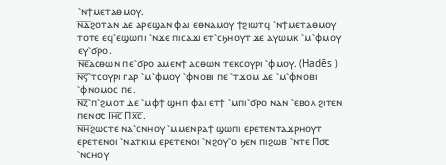⳿ⲛϯⲙⲉⲧⲁⲑⲙⲟⲩ.
ⲛ̅ⲇ̅ϩⲟⲧⲁⲛ ⲇⲉ ⲁⲣⲉϣⲁⲛ ⲫⲁⲓ ⲉⲑⲛⲁⲙⲟⲩ ϯϩⲓⲱⲧϥ ⳿ⲛϯⲙⲉⲧⲁⲑⲙⲟⲩ ⲧⲟⲧⲉ ⲉϥ⳿ⲉϣⲱⲡⲓ ⳿ⲛϫⲉ ⲡⲓⲥⲁϫⲓ ⲉⲧ⳿ⲥϧⲏⲟⲩⲧ ϫⲉ ⲁⲩⲱⲙⲕ ⳿ⲙ⳿ⲫⲙⲟⲩ ⲉⲩ⳿ϭⲣⲟ.
ⲛ̅ⲉ̅ⲁⲥⲑⲱⲛ ⲡⲉ⳿ϭⲣⲟ ⲁⲙⲉⲛϯ ⲁⲥⲑⲱⲛ ⲧⲉⲕⲥⲟⲩⲣⲓ ⳿ⲫⲙⲟⲩ. (Hadēs )
ⲛ̅ⲋ̅⳿ⲧⲥⲟⲩⲣⲓ ⲅⲁⲣ ⳿ⲙ⳿ⲫⲙⲟⲩ ⳿ⲫⲛⲟⲃⲓ ⲡⲉ ⳿ⲧϫⲟⲙ ⲇⲉ ⳿ⲙ⳿ⲫⲛⲟⲃⲓ ⳿ⲫⲛⲟⲙⲟⲥ ⲡⲉ.
ⲛ̅ⲍ̅⳿ⲡ⳿ϩⲙⲟⲧ ⲇⲉ ⳿ⲙⲫϯ ϣⲏⲡ ⲫⲁⲓ ⲉⲧϯ ⳿ⲙⲡⲓ⳿ϭⲣⲟ ⲛⲁⲛ ⳿ⲉⲃⲟⲗ ϩⲓⲧⲉⲛ ⲡⲉⲛ⳪ Ⲓⲏ̅ⲥ̅ Ⲡⲭ̅ⲥ̅.
ⲛ̅ⲏ̅ϩⲱⲥⲧⲉ ⲛⲁ⳿ⲥⲛⲏⲟⲩ ⳿ⲙⲙⲉⲛⲣⲁϯ ϣⲱⲡⲓ ⲉⲣⲉⲧⲉⲛⲧⲁϫⲣⲏⲟⲩⲧ ⲉⲣⲉⲧⲉⲛⲟⲓ ⳿ⲛⲁⲧⲕⲓⲙ ⲉⲣⲉⲧⲉⲛⲟⲓ ⳿ⲛϩⲟⲩ⳿ⲟ ϧⲉⲛ ⲡⲓϩⲱⲃ ⳿ⲛⲧⲉ Ⲡ⳪ ⳿ⲛⲥⲏⲟⲩ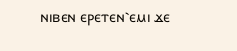ⲛⲓⲃⲉⲛ ⲉⲣⲉⲧⲉⲛ⳿ⲉⲙⲓ ϫⲉ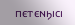ⲡⲉⲧⲉⲛϧⲓⲥⲓ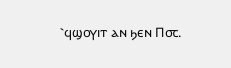⳿ϥϣⲟⲩⲓⲧ ⲁⲛ ϧⲉⲛ Ⲡ⳪.